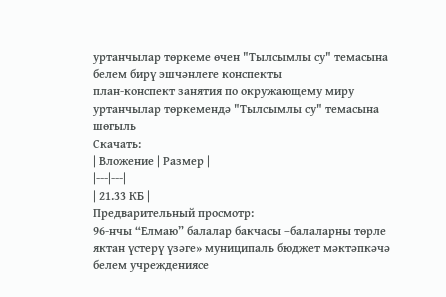уртанчылар төркеме өчен "Тылсымлы су" темасына белем бирү эшчәнлеге конспекты
план-конспект занятия по окружающему миру
уртанчылар төркемендә "Тылсымлы су" темасына шөгыль
Скачать:
| Вложение | Размер |
|---|---|
| 21.33 КБ |
Предварительный просмотр:
96-нчы “Елмаю” балалар бакчасы –балаларны төрле яктан үстерү үзәге» муниципаль бюджет мәктәпкәчә белем учреждениясе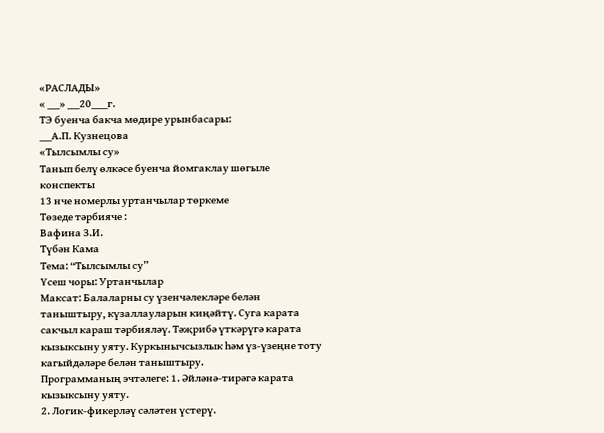«РАСЛАДЫ»
« ___» ___20____г.
ТЭ буенча бакча мөдире урынбасары:
___А.П. Кузнецова
«Тылсымлы су»
Танып белү өлкәсе буенча йомгаклау шөгыле конспекты
13 нче номерлы уртанчылар төркеме
Төзеде тәрбияче :
Вафина З.И.
Түбән Кама
Тема: “Тылсымлы су”
Үсеш чоры: Уртанчылар
Максат: Балаларны су үзенчәлекләре белән таныштыру, күзаллауларын киңәйтү. Суга карата сакчыл караш тәрбияләү. Тәҗрибә үткәрүгә карата кызыксыну уяту. Куркынычсызлык һәм үз-үзеңне тоту кагыйдәләре белән таныштыру.
Программаның эчтәлеге: 1. Әйләнә-тирәгә карата кызыксыну уяту.
2. Логик-фикерләү сәләтен үстерү.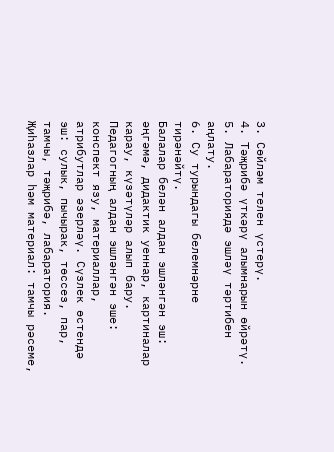3. Сөйләм телен үстерү.
4. Тәҗрибә үткәрү алымнарын өйрәтү.
5. Лабараториядә эшләү тәртибен аңлату.
6. Су турындагы белемнәрне тирәнәйтү.
Балалар белән алдан эшләнгән эш: әңгәмә, дидактик уеннар, картиналар карау, күзәтүләр алып бару. Педагогның алдан эшләнгән эше: конспект язу, материаллар, атрибутлар әзерләү. Сүзлек өстендә эш: сулык, пычырак, төссез, пар, тамчы, тәҗрибә, лабаратория.
Җиһазлар һәм материал: тамчы рәсеме,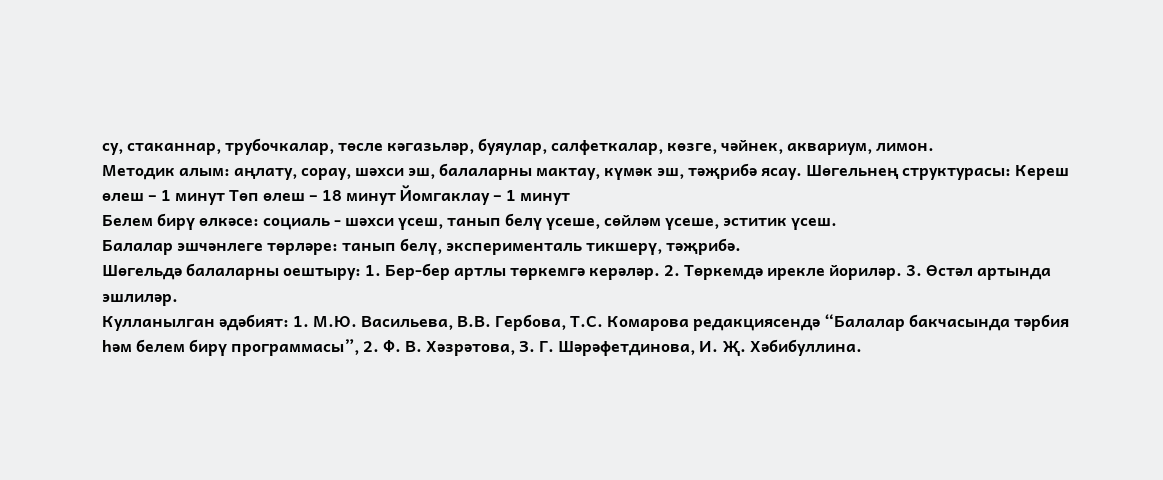су, стаканнар, трубочкалар, төсле кәгазьләр, буяулар, салфеткалар, көзге, чәйнек, аквариум, лимон.
Методик алым: аңлату, сорау, шәхси эш, балаларны мактау, күмәк эш, тәҗрибә ясау. Шөгельнең структурасы: Кереш өлеш – 1 минут Төп өлеш – 18 минут Йомгаклау – 1 минут
Белем бирү өлкәсе: социаль - шәхси үсеш, танып белү үсеше, сөйләм үсеше, эститик үсеш.
Балалар эшчәнлеге төрләре: танып белү, эксперименталь тикшерү, тәҗрибә.
Шөгельдә балаларны оештыру: 1. Бер-бер артлы төркемгә керәләр. 2. Төркемдә ирекле йориләр. 3. Өстәл артында эшлиләр.
Кулланылган әдәбият: 1. М.Ю. Васильева, В.В. Гербова, Т.С. Комарова редакциясендә “Балалар бакчасында тәрбия һәм белем бирү программасы”, 2. Ф. В. Хәзрәтова, З. Г. Шәрәфетдинова, И. Җ. Хәбибуллина.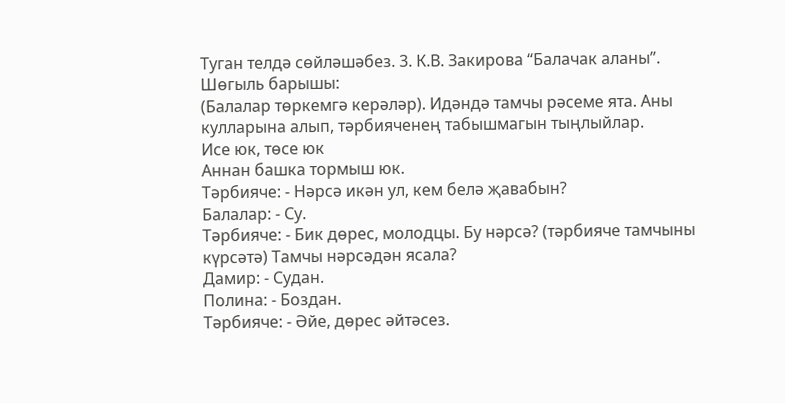Туган телдә сөйләшәбез. 3. К.В. Закирова “Балачак аланы”.
Шөгыль барышы:
(Балалар төркемгә керәләр). Идәндә тамчы рәсеме ята. Аны кулларына алып, тәрбияченең табышмагын тыңлыйлар.
Исе юк, төсе юк
Аннан башка тормыш юк.
Тәрбияче: - Нәрсә икән ул, кем белә җавабын?
Балалар: - Су.
Тәрбияче: - Бик дөрес, молодцы. Бу нәрсә? (тәрбияче тамчыны күрсәтә) Тамчы нәрсәдән ясала?
Дамир: - Судан.
Полина: - Боздан.
Тәрбияче: - Әйе, дөрес әйтәсез.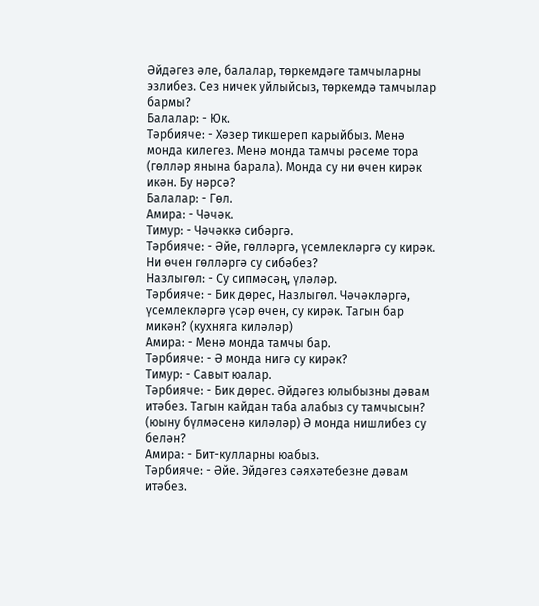Әйдәгез әле, балалар, төркемдәге тамчыларны эзлибез. Сез ничек уйлыйсыз, төркемдә тамчылар бармы?
Балалар: - Юк.
Тәрбияче: - Хәзер тикшереп карыйбыз. Менә монда килегез. Менә монда тамчы рәсеме тора (гөлләр янына барала). Монда су ни өчен кирәк икән. Бу нәрсә?
Балалар: - Гөл.
Амира: - Чәчәк.
Тимур: - Чәчәккә сибәргә.
Тәрбияче: - Әйе, гөлләргә, үсемлекләргә су кирәк. Ни өчен гөлләргә су сибәбез?
Назлыгөл: - Су сипмәсәң, үләләр.
Тәрбияче: - Бик дөрес, Назлыгөл. Чәчәкләргә, үсемлекләргә үсәр өчен, су кирәк. Тагын бар микән? (кухняга киләләр)
Амира: - Менә монда тамчы бар.
Тәрбияче: - Ә монда нигә су кирәк?
Тимур: - Савыт юалар.
Тәрбияче: - Бик дөрес. Әйдәгез юлыбызны дәвам итәбез. Тагын кайдан таба алабыз су тамчысын? (юыну бүлмәсенә киләләр) Ә монда нишлибез су белән?
Амира: - Бит-кулларны юабыз.
Тәрбияче: - Әйе. Эйдәгез сәяхәтебезне дәвам итәбез.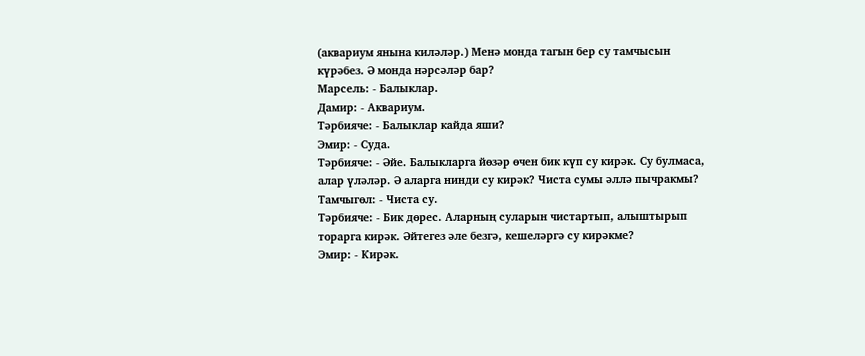(аквариум янына киләләр.) Менә монда тагын бер су тамчысын күрәбез. Ә монда нәрсәләр бар?
Марсель: - Балыклар.
Дамир: - Аквариум.
Тәрбияче: - Балыклар кайда яши?
Эмир: - Суда.
Тәрбияче: - Әйе. Балыкларга йөзәр өчен бик күп су кирәк. Су булмаса, алар үләләр. Ә аларга нинди су кирәк? Чиста сумы әллә пычракмы?
Тамчыгөл: - Чиста су.
Тәрбияче: - Бик дөрес. Аларның суларын чистартып, алыштырып торарга кирәк. Әйтегез әле безгә, кешеләргә су кирәкме?
Эмир: - Кирәк.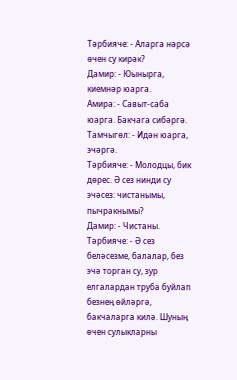Тәрбияче: - Аларга нәрсә өчен су кирәк?
Дамир: - Юынырга, киемнәр юарга.
Амира: - Савыт-саба юарга. Бакчага сибәргә.
Тамчыгөл: - Идән юарга, эчәргә.
Тәрбияче: - Молодцы, бик дөрес. Ә сез нинди су эчәсез: чистанымы, пычракнымы?
Дамир: - Чистаны.
Тәрбияче: - Ә сез беләсезме, балалар, без эчә торган су, зур елгалардан труба буйлап безнең өйләргә, бакчаларга килә. Шуның өчен сулыкларны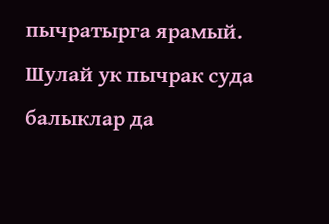пычратырга ярамый. Шулай ук пычрак суда балыклар да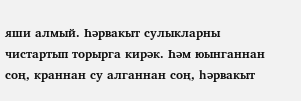яши алмый. Һәрвакыт сулыкларны чистартып торырга кирәк. Һәм юынганнан соң, краннан су алганнан соң, һәрвакыт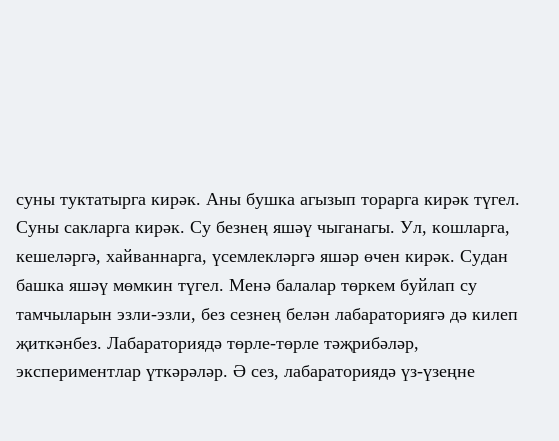суны туктатырга кирәк. Аны бушка агызып торарга кирәк түгел. Суны сакларга кирәк. Су безнең яшәү чыганагы. Ул, кошларга, кешеләргә, хайваннарга, үсемлекләргә яшәр өчен кирәк. Судан башка яшәү мөмкин түгел. Менә балалар төркем буйлап су тамчыларын эзли-эзли, без сезнең белән лабараториягә дә килеп җиткәнбез. Лабараториядә төрле-төрле тәҗрибәләр, экспериментлар үткәрәләр. Ә сез, лабараториядә үз-үзеңне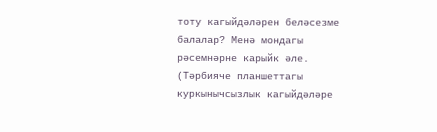тоту кагыйдәләрен беләсезме балалар? Менә мондагы рәсемнәрне карыйк әле. (Тәрбияче планшеттагы куркынычсызлык кагыйдәләре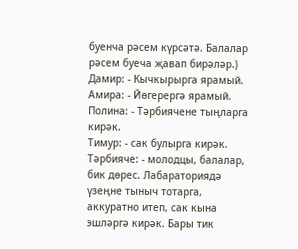буенча рәсем күрсәтә. Балалар рәсем буеча җавап бирәләр.)
Дамир: - Кычкырырга ярамый.
Амира: - Йөгерергә ярамый.
Полина: - Тәрбиячене тыңларга кирәк.
Тимур: - сак булырга кирәк.
Тәрбияче: - молодцы, балалар, бик дөрес. Лабараториядә үзеңне тыныч тотарга, аккуратно итеп, сак кына эшләргә кирәк. Бары тик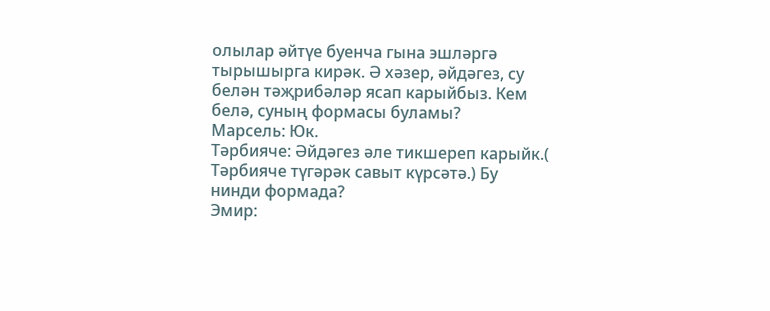олылар әйтүе буенча гына эшләргә тырышырга кирәк. Ә хәзер, әйдәгез, су белән тәҗрибәләр ясап карыйбыз. Кем белә, суның формасы буламы?
Марсель: Юк.
Тәрбияче: Әйдәгез әле тикшереп карыйк.( Тәрбияче түгәрәк савыт күрсәтә.) Бу нинди формада?
Эмир: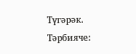Түгәрәк.
Тәрбияче: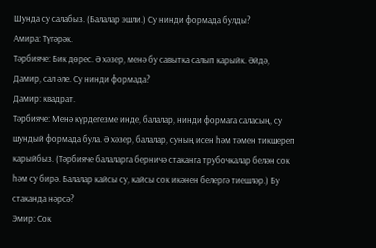Шунда су салабыз. (Балалар эшли.) Су нинди формада булды?
Амира: Түгәрәк.
Тәрбияче: Бик дөрес. Ә хәзер, менә бу савытка салып карыйк. Әйдә, Дамир, сал әле. Су нинди формада?
Дамир: квадрат.
Тәрбияче: Менә күрдегезме инде, балалар, нинди формага саласың, су шундый формада була. Ә хәзер, балалар, суның исен һәм тәмен тикшереп карыйбыз. (Тәрбияче балаларга берничә стаканга трубочкалар белән сок һәм су бирә. Балалар кайсы су, кайсы сок икәнен белергә тиешләр.) Бу стаканда нәрсә?
Эмир: Сок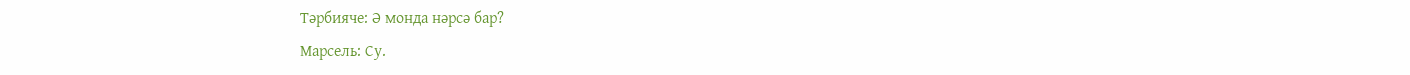Тәрбияче: Ә монда нәрсә бар?
Марсель: Су.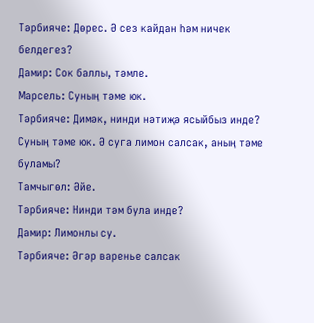Тәрбияче: Дөрес. Ә сез кайдан һәм ничек белдегез?
Дамир: Сок баллы, тәмле.
Марсель: Суның тәме юк.
Тәрбияче: Димәк, нинди нәтиҗә ясыйбыз инде? Суның тәме юк. Ә суга лимон салсак, аның тәме буламы?
Тамчыгөл: Әйе.
Тәрбияче: Нинди тәм була инде?
Дамир: Лимонлы су.
Тәрбияче: Әгәр варенье салсак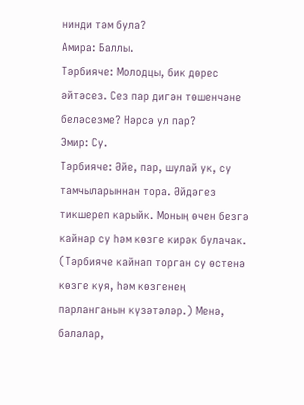нинди тәм була?
Амира: Баллы.
Тәрбияче: Молодцы, бик дөрес әйтәсез. Сез пар дигән төшенчәне беләсезме? Нәрсә ул пар?
Эмир: Су.
Тәрбияче: Әйе, пар, шулай ук, су тамчыларыннан тора. Әйдәгез тикшереп карыйк. Моның өчен безгә кайнар су һәм көзге кирәк булачак. (Тәрбияче кайнап торган су өстенә көзге куя, һәм көзгенең парланганын күзәтәләр.) Менә, балалар,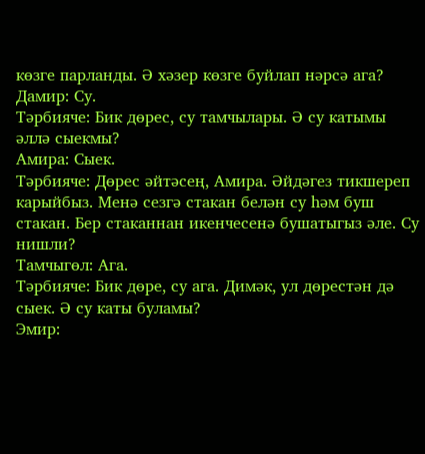көзге парланды. Ә хәзер көзге буйлап нәрсә ага?
Дамир: Су.
Тәрбияче: Бик дөрес, су тамчылары. Ә су катымы әллә сыекмы?
Амира: Сыек.
Тәрбияче: Дөрес әйтәсең, Амира. Әйдәгез тикшереп карыйбыз. Менә сезгә стакан белән су һәм буш стакан. Бер стаканнан икенчесенә бушатыгыз әле. Су нишли?
Тамчыгөл: Ага.
Тәрбияче: Бик дөре, су ага. Димәк, ул дөрестән дә сыек. Ә су каты буламы?
Эмир: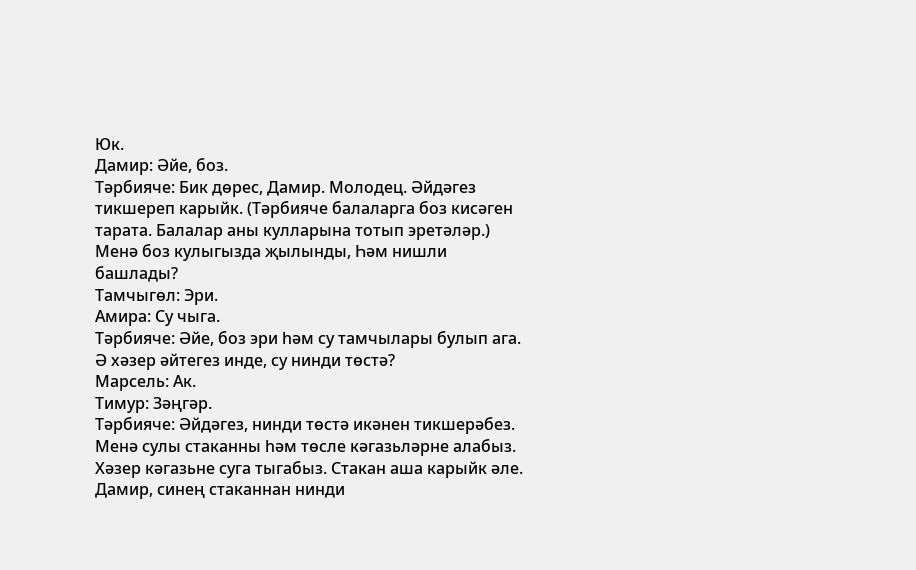Юк.
Дамир: Әйе, боз.
Тәрбияче: Бик дөрес, Дамир. Молодец. Әйдәгез тикшереп карыйк. (Тәрбияче балаларга боз кисәген тарата. Балалар аны кулларына тотып эретәләр.) Менә боз кулыгызда җылынды, Һәм нишли башлады?
Тамчыгөл: Эри.
Амира: Су чыга.
Тәрбияче: Әйе, боз эри һәм су тамчылары булып ага. Ә хәзер әйтегез инде, су нинди төстә?
Марсель: Ак.
Тимур: Зәңгәр.
Тәрбияче: Әйдәгез, нинди төстә икәнен тикшерәбез. Менә сулы стаканны һәм төсле кәгазьләрне алабыз. Хәзер кәгазьне суга тыгабыз. Стакан аша карыйк әле. Дамир, синең стаканнан нинди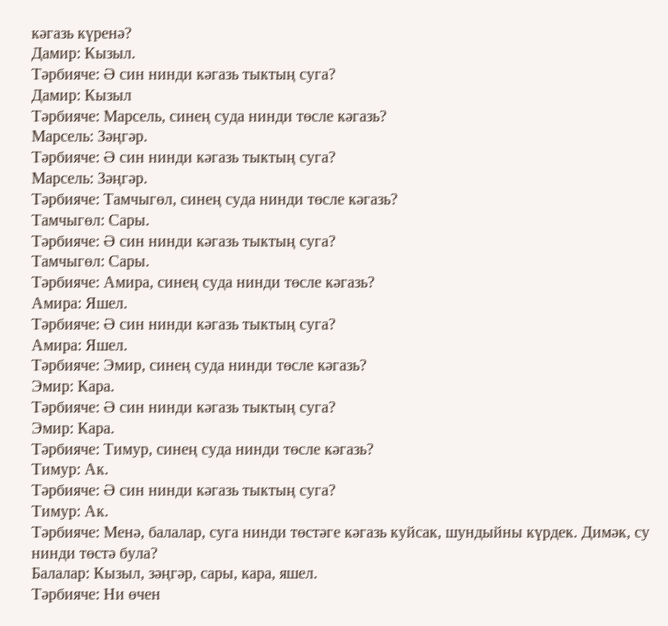кәгазь күренә?
Дамир: Кызыл.
Тәрбияче: Ә син нинди кәгазь тыктың суга?
Дамир: Кызыл
Тәрбияче: Марсель, синең суда нинди төсле кәгазь?
Марсель: Зәңгәр.
Тәрбияче: Ә син нинди кәгазь тыктың суга?
Марсель: Зәңгәр.
Тәрбияче: Тамчыгөл, синең суда нинди төсле кәгазь?
Тамчыгөл: Сары.
Тәрбияче: Ә син нинди кәгазь тыктың суга?
Тамчыгөл: Сары.
Тәрбияче: Амира, синең суда нинди төсле кәгазь?
Амира: Яшел.
Тәрбияче: Ә син нинди кәгазь тыктың суга?
Амира: Яшел.
Тәрбияче: Эмир, синең суда нинди төсле кәгазь?
Эмир: Кара.
Тәрбияче: Ә син нинди кәгазь тыктың суга?
Эмир: Кара.
Тәрбияче: Тимур, синең суда нинди төсле кәгазь?
Тимур: Ак.
Тәрбияче: Ә син нинди кәгазь тыктың суга?
Тимур: Ак.
Тәрбияче: Менә, балалар, суга нинди төстәге кәгазь куйсак, шундыйны күрдек. Димәк, су нинди төстә була?
Балалар: Кызыл, зәңгәр, сары, кара, яшел.
Тәрбияче: Ни өчен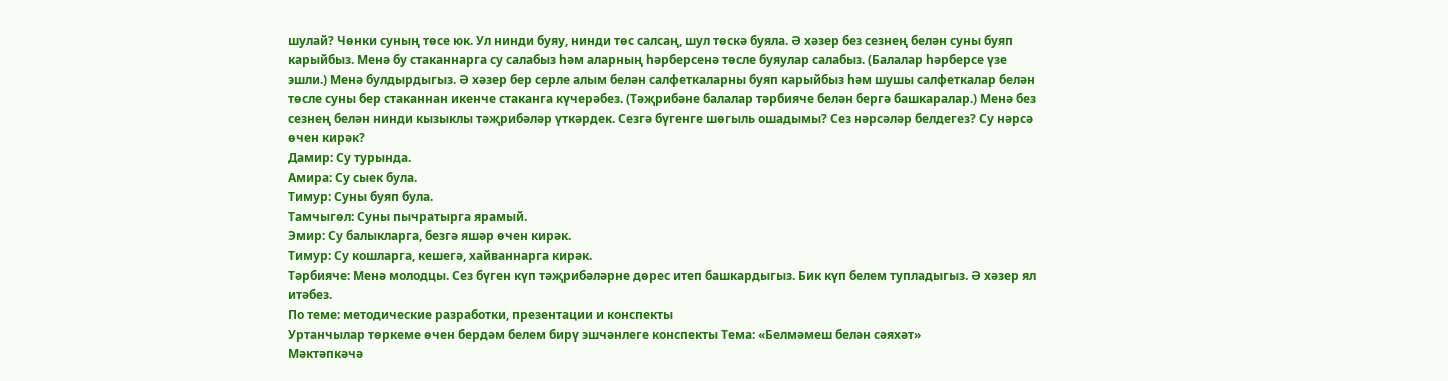шулай? Чөнки суның төсе юк. Ул нинди буяу, нинди төс салсаң, шул төскә буяла. Ә хәзер без сезнең белән суны буяп карыйбыз. Менә бу стаканнарга су салабыз һәм аларның һәрберсенә төсле буяулар салабыз. (Балалар һәрберсе үзе эшли.) Менә булдырдыгыз. Ә хәзер бер серле алым белән салфеткаларны буяп карыйбыз һәм шушы салфеткалар белән төсле суны бер стаканнан икенче стаканга күчерәбез. (Тәҗрибәне балалар тәрбияче белән бергә башкаралар.) Менә без сезнең белән нинди кызыклы тәҗрибәләр үткәрдек. Сезгә бүгенге шөгыль ошадымы? Сез нәрсәләр белдегез? Су нәрсә өчен кирәк?
Дамир: Су турында.
Амира: Су сыек була.
Тимур: Суны буяп була.
Тамчыгөл: Суны пычратырга ярамый.
Эмир: Су балыкларга, безгә яшәр өчен кирәк.
Тимур: Су кошларга, кешегә, хайваннарга кирәк.
Тәрбияче: Менә молодцы. Сез бүген күп тәҗрибәләрне дөрес итеп башкардыгыз. Бик күп белем тупладыгыз. Ә хәзер ял итәбез.
По теме: методические разработки, презентации и конспекты
Уртанчылар төркеме өчен бердәм белем бирү эшчәнлеге конспекты Тема: «Белмәмеш белән сәяхәт»
Мәктәпкәчә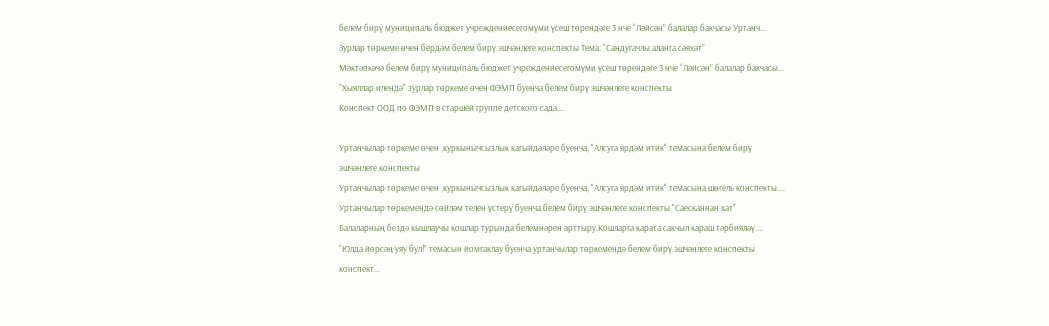белем бирү муниципаль бюджет учреждениесегомүми үсеш төрендәге 3 нче “Ләйсән” балалар бакчасы Уртанч...
Зурлар төркеме өчен бердәм белем бирү эшчәнлеге конспекты Тема: “Сандугачлы аланга сәяхәт”
Мәктәпкәчә белем бирү муниципаль бюджет учреждениесегомүми үсеш төрендәге 3 нче “Ләйсән” балалар бакчасы...
"Хыяллар илендә" зурлар төркеме өчен ФЭМП буенча белем бирү эшчәнлеге конспекты
Конспект ООД по ФЭМП в старшей группе детского сада....

Уртанчылар төркеме өчен ,куркынычсызлык кагыйдәләре буенча, "Алсуга ярдәм итик" темасына белем бирү эшчәнлеге конспекты
Уртанчылар төркеме өчен ,куркынычсызлык кагыйдәләре буенча, "Алсуга ярдәм итик" темасына шөгель конспекты....
Уртанчылар төркемендә сөйләм телен үстерү буенча белем бирү эшчәнлеге конспекты "Саесканнан хат"
Балаларның бездә кышлаучы кошлар турында белемнәрен арттыру.Кошларга карата сакчыл караш тәрбияләү....
“Юлда йөрсәң уяу бул!” темасын йомгаклау буенча уртанчылар төркемендә белем бирү эшчәнлеге конспекты
конспект...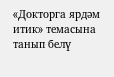«Докторга ярдәм итик» темасына танып белү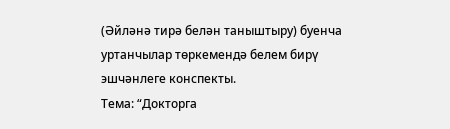(Әйләнә тирә белән таныштыру) буенча уртанчылар төркемендә белем бирү эшчәнлеге конспекты.
Тема: “Докторга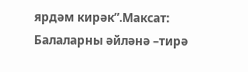ярдәм кирәк”.Максат: Балаларны әйләнә –тирә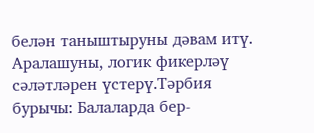белән таныштыруны дәвам итү. Аралашуны, логик фикерләү сәләтләрен үстерү.Тәрбия бурычы: Балаларда бер-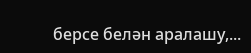берсе белән аралашу,...